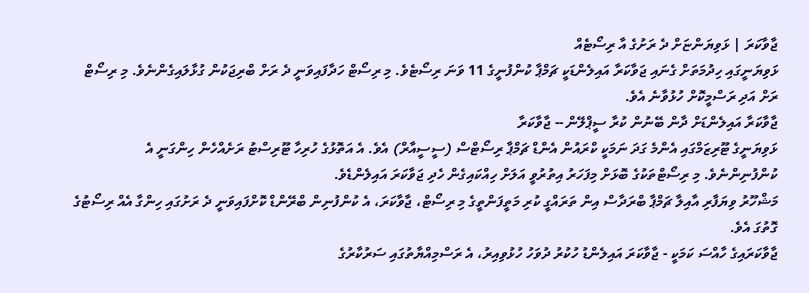ޖާވާކަރަ | ޅަވިޔަންޏަށް ދެ ރަށުގެ އާ ރިސޯޓެއް
ޅަވިޔަނީގައި ހިދުމަތަށް ގެނައި ޖަވާކަރާ އައިލެންޑަކީ ޗަމްޕާ ކުންފުނީގެ 11 ވަނަ ރިސޯޓެވެ. މި ރިސޯޓް ހަދާފައިވަނީ ދެ ރަށް ބްރިޖަކުން ގުޅާލައިގެންނެވެ. މި ރިސޯޓް ރަށް އަދި ރަސްމީކޮށް ހުޅުވާނެ އެވެ.
ޖާވާކަރާ އައިލެންޑަށް ދާން ބޭނުން ކުރާ ސީޕްލޭން -- ޖާވާކަރާ
ޅަވިޔަނީގެ ޓޫރިޒަމްގައި އެންމެ ގަދަ ނަމަކީ ކްރައުން އެންޑް ޗަމްޕާ ރިސޯޓްސް (ސީސީއާރް) އެވެ. އެ އަތޮޅުގެ ހުރިހާ ޓޫރިސްޓު ރަށެއްހެން ހިންގަނީ އެ ކުންފުނިންނެވެ. މި ރިސޯޓްތަކުގެ ބޮޅަށް މިފަހަރު އިތުރުވީ އަލަށް ހިއްކައިގެން ހެދި ޖަވާކަރަ އައިލެންޑެވެ.
މަޝްހޫރު ވިޔަފާރި އާއިލާ ޗަމްޕާ ބްރަދާސް އިން ތަރައްގީ ކުރި މަތީފަންތީގެ މި ރިސޯޓް، ޖާވާކަރަ، އެ ކުންފުނިން ބްރޭންޑް ކޮށްފައިވަނީ ދެ ރަށުގައި ހިންގާ އެއް ރިސޯޓުގެ ގޮތުގަ އެވެ.
ޖާވާކަރައިގެ ހާއްސަ ކަމަކީ - ޖާވާކަރަ އައިލެންޑު ހުކުރު ދުވަހު ހުޅުވިއިރު، އެ ރަސްމިއްޔާތުގައި ސަރުކާރުގެ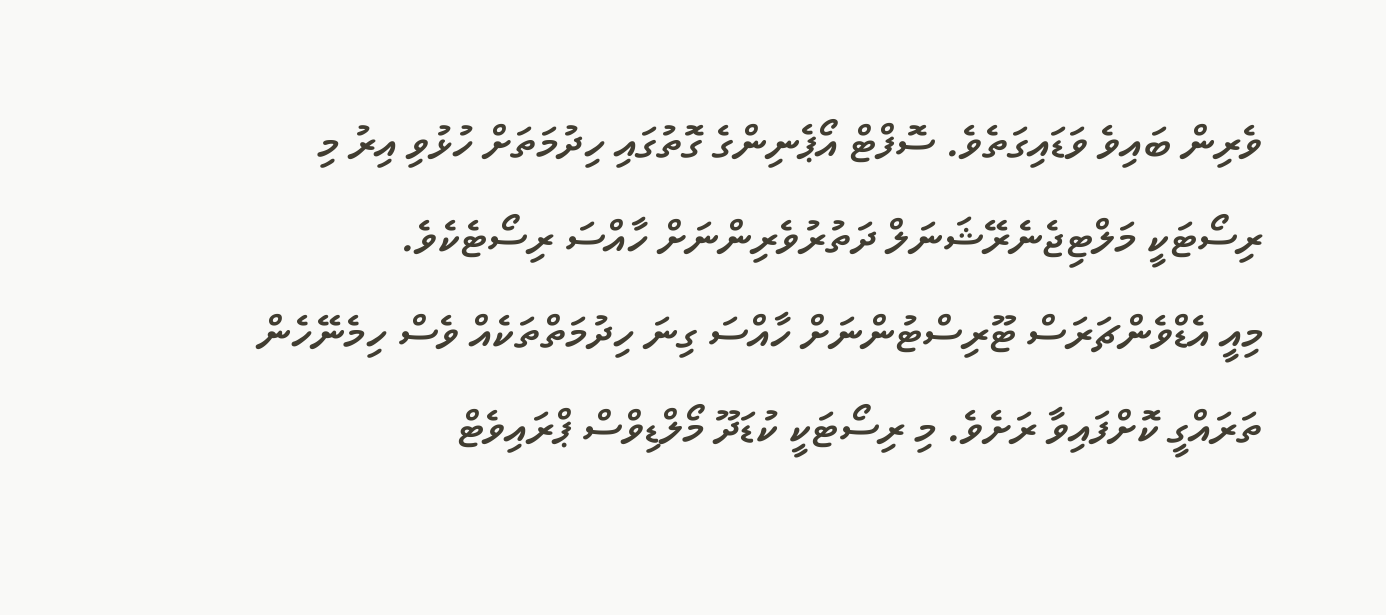ވެރިން ބައިވެ ވަޑައިގަތެވެ. ސޮފްޓް އޯޕެނިންގެ ގޮތުގައި ހިދުމަތަށް ހުޅުވި އިރު މި ރިސޯޓަކީ މަލްޓިޖެނެރޭޝަނަލް ދަތުރުވެރިންނަށް ހާއްސަ ރިސޯޓެކެވެ.
މިއީ އެޑްވެންޗަރަސް ޓޫރިސްޓުންނަށް ހާއްސަ ގިނަ ހިދުމަތްތަކެއް ވެސް ހިމެނޭހެން ތަރައްގީ ކޮށްފައިވާ ރަށެވެ. މި ރިސޯޓަކީ ކުޑަދޫ މޯލްޑިވްސް ޕްރައިވެޓް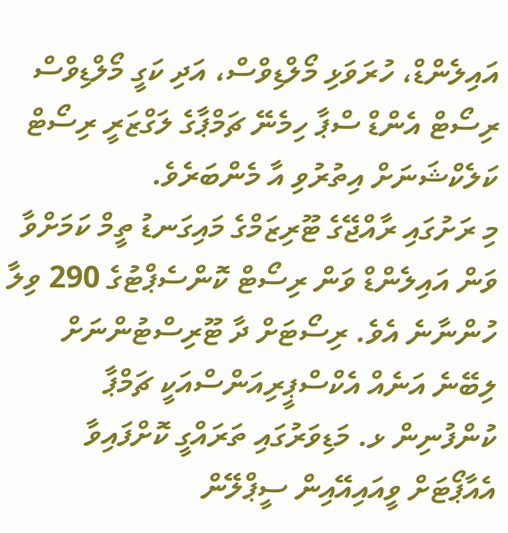އައިލެންޑް، ހުރަވަޅި މޯލްޑިވްސް، އަދި ކަގީ މޯލްޑިވްސް ރިސޯޓް އެންޑް ސްޕާ ހިމެނޭ ޗަމްޕާގެ ލަގްޒަރީ ރިސޯޓް ކަލެކްޝަނަށް އިތުރުވި އާ މެންބަރެވެ.
މި ރަށުގައި ރާއްޖޭގެ ޓޫރިޒަމްގެ މައިގަނޑު ތީމް ކަމަށްވާ ވަން އައިލެންޑް ވަން ރިސޯޓް ކޮންސެޕްޓުގެ 290 ވިލާ ހުންނާނެ އެވެ. ރިސޯޓަށް ދާ ޓޫރިސްޓުންނަށް ލިބޭނެ އަނެއް އެކްސްޕީރިއަންސްއަކީ ޗަމްޕާ ކުންފުނިން ޅ. މަޑިވަރުގައި ތަރައްގީ ކޮށްފައިވާ އެއާޕޯޓަށް ވީއައިއޭއިން ސީޕްލޭން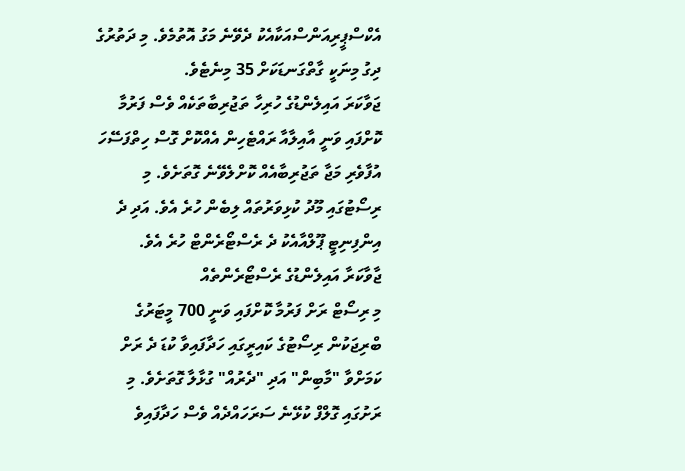އެކްސްޕީރިއަންސްއަކާއެކު ދެވޭނެ މަގު އޮތުމެވެ. މި ދަތުރުގެ ދިގު މިނަކީ ގާތްގަނޑަކަށް 35 މިނެޓެވެ.
ޖަވާކަރަ އައިލެންޑުގެ ހުރިހާ ތަޖުރިބާތަކެއް ވެސް ފަރުމާ ކޮށްފައި ވަނީ އާއިލާއާ ރައްޓެހިން އެއްކޮށް ގޮސް ހިތްފަސޭހަ އުފާވެރި މަޖާ ތަޖުރިބާއެއް ކޮށްލެވޭނެ ގޮތަށެވެ. މި ރިސޯޓުގައި މޫދު ކުޅިވަރުތައް ލިބެން ހުރެ އެވެ. އަދި ދެ އިންފިނިޓީ ޕޫލްއާއެކު ދެ ރެސްޓޯރެންޓް ހުރެ އެވެ.
ޖާވާކަރާ އައިލެންޑުގެ ރެސްޓޯރެންތެއް
މި ރިސޯޓް ރަށް ފަރުމާ ކޮށްފައި ވަނީ 700 މީޓަރުގެ ބްރިޖަކުން ރިސޯޓުގެ ކައިރީގައި ހަދާފައިވާ ކުޑަ ދެ ރަށް ކަމަށްވާ "މާބިން" އަދި "ދެރުއް" ގުޅާލާ ގޮތަށެވެ. މި ރަށުގައި ގޮލްފް ކުޅޭނެ ސަރަހައްދެއް ވެސް ހަދާފައިވެ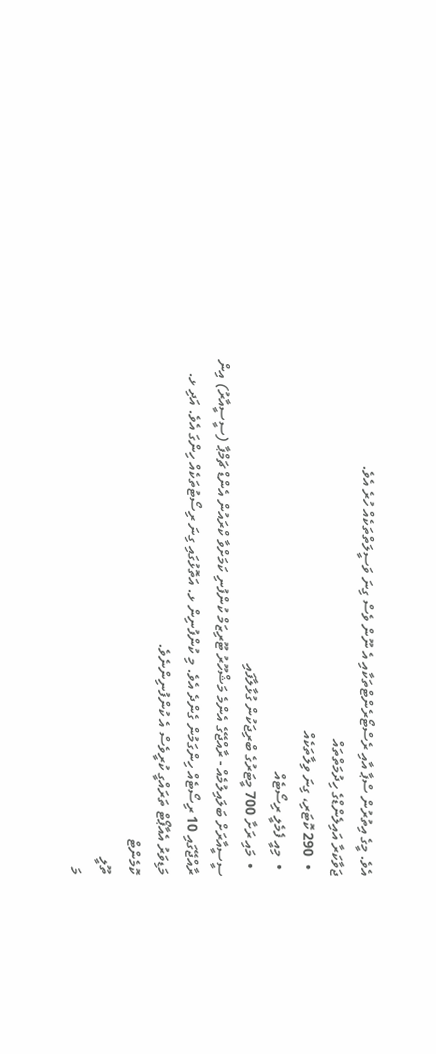އެވެ. މީގެ އިތުރުން ސްޕާ އާއި ރެސްޓޯރެންޓްތަކާއި އެ ނޫން ވެސް ގިނަ ވަސީލަތްތަކެއް ހުރެ އެވެ.
ޖަވާކަރާ އައިލެންޑްގެ ހިދުމަތްތައް
  •  290 ކޮޓަރި، ގިނަ ވިލާތަކެއް
  •  މިއީ ފެމެލީ ރިސޯޓެއް
  •  މައި ރަށާ 700 މީޓަރުގެ ބްރިޖަކުން ގުޅާލާފައި
ސީސީއާރަށް ބަލައިލުމެއް - ރާއްޖޭގެ އެންމެ މަޝްހޫރު ޓޫރިޒަމް ކުންފުނި ކަމަށްވާ ކްރައުން އެންޑް ޗަމްޕާ (ސީސީއާރު) އިން ރާއްޖޭގައި 10 ރިސޯޓެއް ހިންގަމުން ގެންދެ އެވެ. މި ކުންފުނިން ޅ. އަތޮޅުގައި ގިނަ ރިސޯޓުތަކެއް ހިންގަ އެވެ. އަދި ޅ. މަޑިވަރު އެއާޕޯޓް ތަރައްގީ ކުރީވެސް އެ ކުންފުނިންނެވެ.
ކޮމެންޓް
ތޫލީ
މަ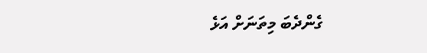ގެންދެބަ މިތަނަށް އަޅެ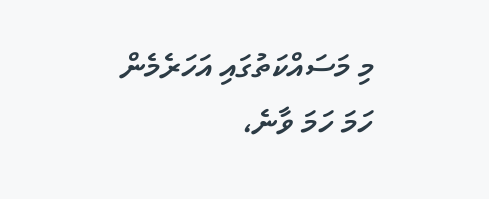މި މަސައްކަތުގައި އަހަރެމެން ހަމަ ހަމަ ވާނެ،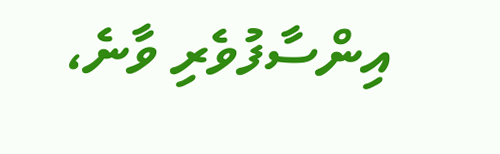އިންސާފުވެރި ވާނެ،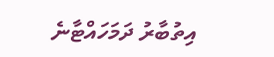އިތުބާރު ދަމަހައްޓާނެ